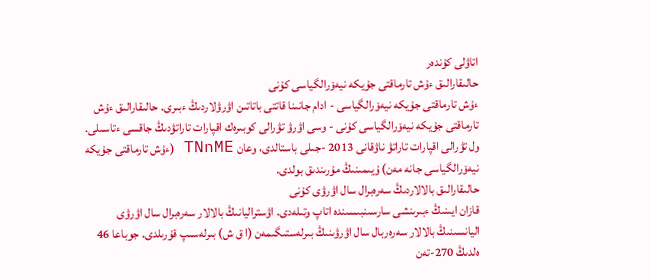اتاۋلى كۇندەر
حالىقارالىق ءۇش تارماقتى جۇيكە نيەۆرالگياسى كۇنى
ءۇش تارماقتى جۇيكە نيەۆرالگياسى - ادام جانىنا قاتتى باتاتىن اۋرۋلاردىڭ ءبىرى. حالىقارالىق ءۇش تارماقتى جۇيكە نيەۆرالگياسى كۇنى - وسى اۋرۋ تۋرالى كوبىرەك اقپارات تاراتۋدىڭ جاقسى ءتاسىلى. ول تۋرالى اقپارات تاراتۋ ناۋقانى 2013 -جىلى باستالدى، وعان TNnME (ءۇش تارماقتى جۇيكە نيەۆرالگياسى جانە مەن) ۇيىمىنىڭ مۇرىندىق بولدى.
حالىقارالىق بالالاردىڭ سەرەبرال سال اۋرۋى كۇنى
قازان ايىنىڭ ءبىرىنشى سارسىنبىسىندە اتاپ وتىلەدى. اۋستراليانىڭ بالالار سەرەبرال سال اۋرۋى اليانسىنىڭ بالالار سەرەربال سال اۋرۋىنىڭ بىرلەستىگىمەن (ا ق ش) بىرلەسىپ قۇرىلدى. جوباعا 46 ەلدىڭ 270-تەن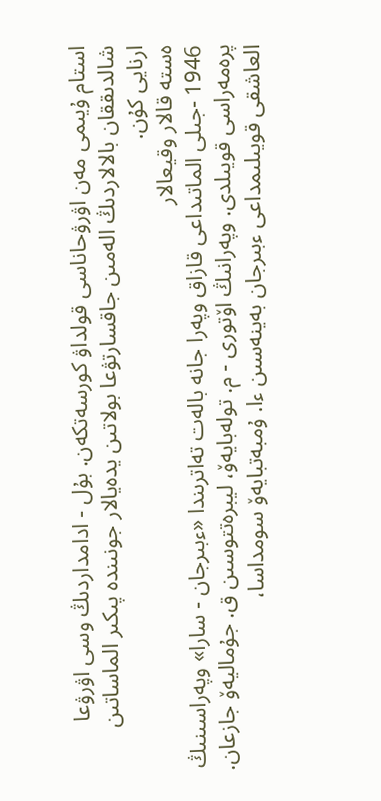استام ۇيىمى مەن اۋرۋحاناسى قولداۋ كورسەتكەن. بۇل - ادامداردىڭ وسى اۋرۋعا شالدىققان بالالاردىڭ الەمىن جاقسارتۋعا بولاتىن يدەيالار جونىندە پىكىر الماساتىن ارنايى كۇن.
ەستە قالار وقيعالار
1946 -جىلى الماتىداعى قازاق وپەرا جانە بالەت تەاترىندا «ءبىرجان - سارا» وپەراسىنىڭ پرەمەراسى قويىلدى. وپەرانىڭ اۆتورى - م. تولەبايەۆ، ليبرەتتوسىن ق. جۇماليەۆ جازعان. العاشقى قويىلىمداعى ءبىرجان بەينەسىن ءا. ۇمبەتبايەۆ سومداسا،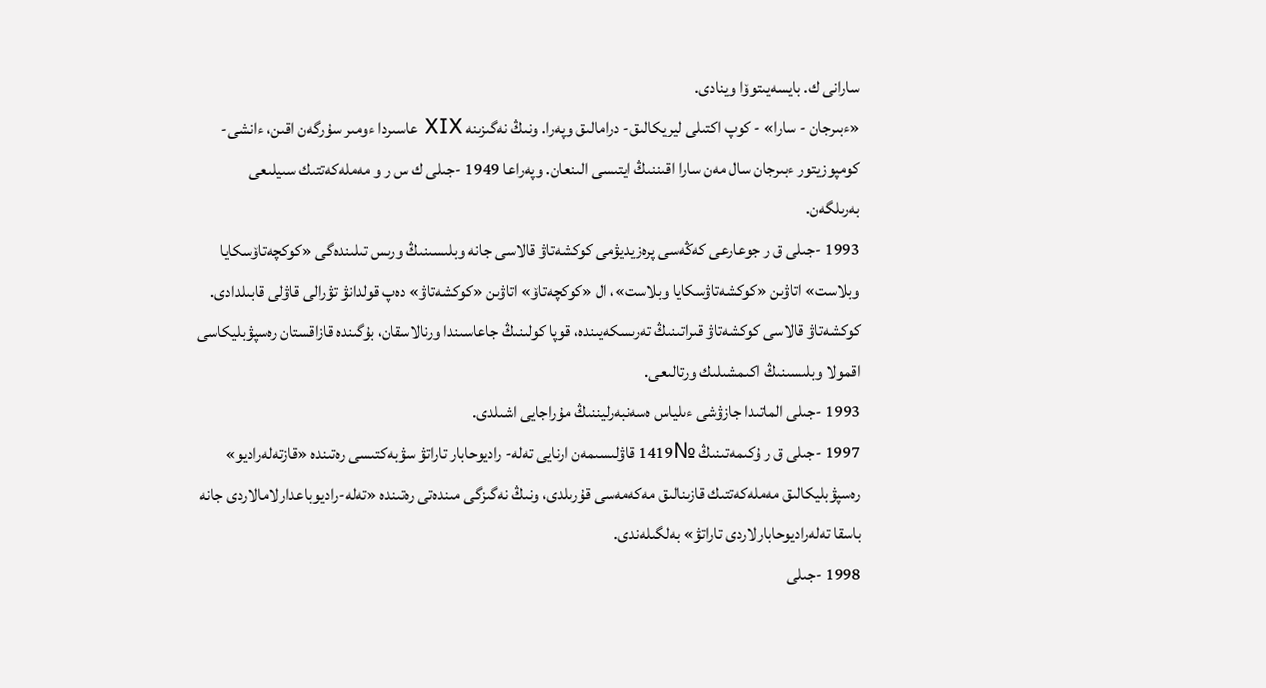سارانى ك. بايسەيىتوۆا وينادى.
«ءبىرجان - سارا» - كوپ اكتىلى ليريكالىق- درامالىق وپەرا. ونىڭ نەگىزىنە XIX عاسىردا ءومىر سۇرگەن اقىن، ءانشى- كومپوزيتور ءبىرجان سال مەن سارا اقىننىڭ ايتىسى الىنعان. وپەراعا 1949 -جىلى ك س ر و مەملەكەتتىك سىيلىعى بەرىلگەن.
1993 -جىلى ق ر جوعارعى كەڭەسى پرەزيديۋمى كوكشەتاۋ قالاسى جانە وبلىسىنىڭ ورىس تىلىندەگى «كوكچەتاۆسكايا وبلاست» اتاۋىن «كوكشەتاۋسكايا وبلاست»، ال «كوكچەتاۆ» اتاۋىن «كوكشەتاۋ» دەپ قولدانۋ تۋرالى قاۋلى قابىلدادى. كوكشەتاۋ قالاسى كوكشەتاۋ قىراتىنىڭ تەرىسكەيىندە، قوپا كولىنىڭ جاعاسىندا ورنالاسقان، بۇگىندە قازاقستان رەسپۋبليكاسى اقمولا وبلىسىنىڭ اكىمشىلىك ورتالىعى.
1993 -جىلى الماتىدا جازۋشى ءىلياس ەسەنبەرليننىڭ مۇراجايى اشىلدى.
1997 -جىلى ق ر ۇكىمەتىنىڭ №1419 قاۋلىسىمەن ارنايى تەلە- راديوحابار تاراتۋ سۋبەكتىسى رەتىندە «قازتەلەراديو» رەسپۋبليكالىق مەملەكەتتىك قازىنالىق مەكەمەسى قۇرىلدى، ونىڭ نەگىزگى مىندەتى رەتىندە «تەلە-راديوباعدارلامالاردى جانە باسقا تەلەراديوحابارلاردى تاراتۋ» بەلگىلەندى.
1998 -جىلى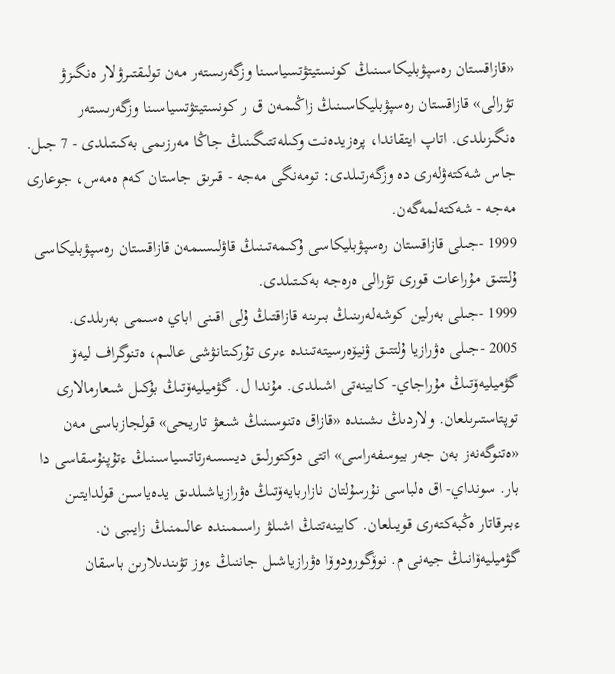«قازاقستان رەسپۋبليكاسىنىڭ كونستيتۋتسياسىنا وزگەرىستەر مەن تولىقتىرۋلار ەنگىزۋ تۋرالى» قازاقستان رەسپۋبليكاسىنىڭ زاڭىمەن ق ر كونستيتۋتسياسىنا وزگەرىستەر ەنگىزىلدى. اتاپ ايتقاندا، پرەزيدەنت وكىلەتتىگىنىڭ جاڭا مەرزىمى بەكىتىلدى - 7 جىل. جاس شەكتەۋلەرى دە وزگەرتىلدى: تومەنگى مەجە - قىرىق جاستان كەم ەمەس، جوعارى مەجە - شەكتەلمەگەن.
1999 -جىلى قازاقستان رەسپۋبليكاسى ۇكىمەتىنىڭ قاۋلىسىمەن قازاقستان رەسپۋبليكاسى ۇلتتىق مۇراعات قورى تۋرالى ەرەجە بەكىتىلدى.
1999 -جىلى بەرلين كوشەلەرىنىڭ بىرىنە قازاقتىڭ ۇلى اقىنى اباي ەسىمى بەرىلدى.
2005 -جىلى ەۋرازيا ۇلتتىق ۋنيۆەرسيتەتىندە ءىرى تۇركىتانۋشى عالىم، ەتنوگراف ليەۆ گۋميليەۆتىڭ مۇراجاي- كابينەتى اشىلدى. مۇندا ل. گۋميليەۆتىڭ بۇكىل شىعارمالارى توپتاستىرىلعان. ولاردىڭ ىشىندە «قازاق ەتنوسىنىڭ شىعۋ تاريحى» قولجازباسى مەن «ەتنوگەنەز بەن جەر بيوسفەراسى» اتتى دوكتورلىق ديسسەرتاتسياسىنىڭ ءتۇپنۇسقاسى دا بار. سونداي- اق ەلباسى نۇرسۇلتان نازاربايەۆتىڭ ەۋرازياشىلدىق يدەياسىن قولدايتىن ءبىرقاتار ەڭبەكتەرى قويىلعان. كابينەتتىڭ اشىلۋ راسىمىندە عالىمنىڭ زايىبى ن. گۋميليەۆانىڭ جيەنى م. نوۆگورودوۆا ەۋرازياشىل جاننىڭ ءوز تۋىندىلارىن باسقان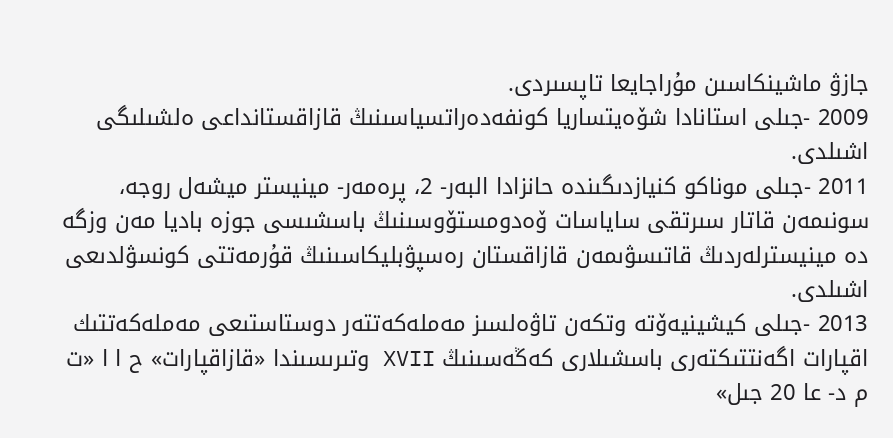جازۋ ماشينكاسىن مۇراجايعا تاپسىردى.
2009 -جىلى استانادا شۆەيتساريا كونفەدەراتسياسىنىڭ قازاقستانداعى ەلشىلىگى اشىلدى.
2011 -جىلى موناكو كنيازدىگىندە حانزادا البەر- 2، پرەمەر- مينيستر ميشەل روجە، سونىمەن قاتار سىرتقى ساياسات ۆەدومستۆوسىنىڭ باسشىسى جوزە باديا مەن وزگە دە مينيسترلەردىڭ قاتىسۋىمەن قازاقستان رەسپۋبليكاسىنىڭ قۇرمەتتى كونسۋلدىعى اشىلدى.
2013 -جىلى كيشينيەۆتە وتكەن تاۋەلسىز مەملەكەتتەر دوستاستىعى مەملەكەتتىك اقپارات اگەنتتىكتەرى باسشىلارى كەڭەسىنىڭ XVII وتىرىسىندا «قازاقپارات» ح ا ا «ت م د- عا 20 جىل»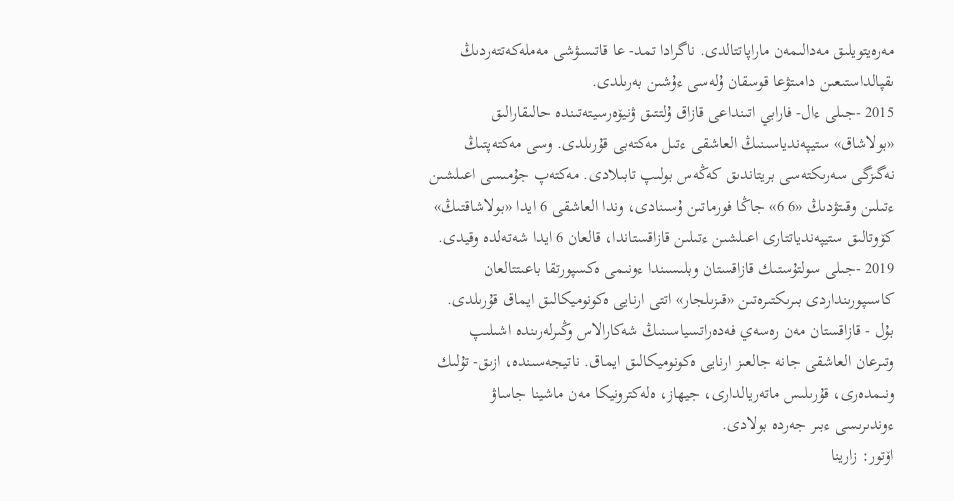مەرەيتويلىق مەدالىمەن ماراپاتتالدى. ناگرادا تمد- عا قاتىسۋشى مەملەكەتتەردىڭ ىقپالداستىعىن دامىتۋعا قوسقان ۇلەسى ءۇشىن بەرىلدى.
2015 -جىلى ءال- فارابي اتىنداعى قازاق ۇلتتىق ۋنيۆەرسيتەتىندە حالىقارالىق «بولاشاق» ستيپەندياسىنىڭ العاشقى ءتىل مەكتەبى قۇرىلدى. وسى مەكتەپتىڭ نەگىزگى سەرىكتەسى بريتاندىق كەڭەس بولىپ تابىلادى. مەكتەپ جۇمىسى اعىلشىن ءتىلىن وقىتۋدىڭ «6 6» جاڭا فورماتىن ۇسىنادى، وندا العاشقى 6 ايدا «بولاشاقتىڭ» كۆوتالىق ستيپەندياتتارى اعىلشىن ءتىلىن قازاقستاندا، قالعان 6 ايدا شەتەلدە وقيدى.
2019 -جىلى سولتۇستىك قازاقستان وبلىسىندا ءونىمى ەكسپورتقا باعىتتالعان كاسىپورىنداردى بىرىكتىرەتىن «قىزىلجار» اتتى ارنايى ەكونوميكالىق ايماق قۇرىلدى. بۇل - قازاقستان مەن رەسەي فەدەراتسياسىنىڭ شەكارالاس وڭىرلەرىندە اشىلىپ وتىرعان العاشقى جانە جالعىز ارنايى ەكونوميكالىق ايماق. ناتيجەسىندە، ازىق- تۇلىك ونىمدەرى، قۇرىلىس ماتەريالدارى، جيھاز، ەلەكترونيكا مەن ماشينا جاساۋ ءوندىرىسى ءبىر جەردە بولادى.
اۆتور: زارينا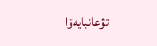تۋعانبايەۆا